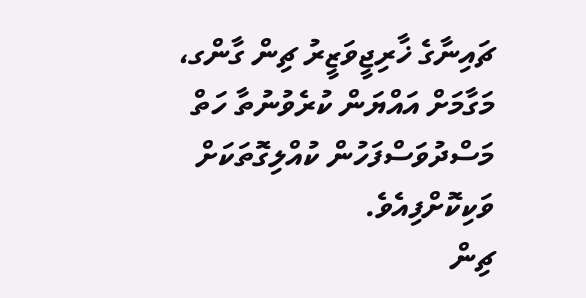ޗައިނާގެ ޚާރިޖީވަޒީރު ޗިން ގާންގ، މަގާމަށް އައްޔަން ކުރެވުނުތާ ހަތް މަސްދުވަސްފަހުން ކުއްލިގޮތަކަށް ވަކިކޮށްފިއެވެ.
ޗިން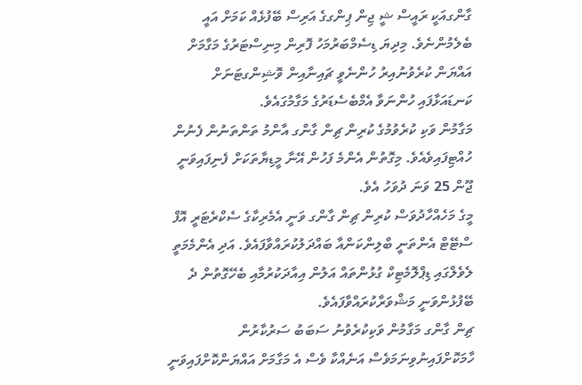ގާންގއަކީ ރައީސް ޝީ ޖިން ޕިންގގެ އަރިސް ބޭފުޅެއް ކަމަށް އައީ ބެލެމުންނެވެ. މިދިޔަ ޑިސެމްބަރުމަހު ފޮރިން މިނިސްޓަރުގެ މަގާމަށް އައްޔަން ކުރެވުނުއިރު ހުންނެވީ ޗައިނާއިން ވޮޝިންގޓަނަށް ކަނޑައަޅާފައި ހުންނަވާ އެމްބެސެޑަރުގެ މަގާމުގައެވެ.
މަގާމުން ވަކި ކުރެވުމުގެ ކުރިން ޗިން ގާންގ އާންމު ތަންތަނުން ފެނުން ހުއްޓިފައިވެއެވެ. މިގޮތުން އެންމެ ފަހުން އޭނާ މީޑިޔާތަކަށް ފެނިފައިވަނީ ޖޫން 25 ވަނަ ދުވަހު އެވެ.
މީގެ މަހެއްހާދުވަސް ކުރިން ޗިން ގާންގ ވަނީ އެމެރިކާގެ ސެކްރެޓަރީ އޮފް ސްޓޭޓް އެންތަނީ ބްލިންކަންއާ ބައްދަލުކުރައްވާފައެވެ. އަދި އެންމެމަތީ ލެވެލްގައި ޑިޕްލޮމެޓިކް ގުޅުންތައް އަލުން އިއާދަކުރުމާއި ބެހޭގޮތުން ދެ ބޭފުޅުންވަނީ މަޝްވަރާކުރައްވާފައެވެ.
ޗިން ގާންގ މަގާމުން ވަކިކުރެވުނު ސަބަބު ސަރުކާރުން ހާމަކޮށްފައިނުވިނަމަވެސް އަނެއްކާ ވެސް އެ މަގާމަށް އައްޔަންކޮށްފައިވަނީ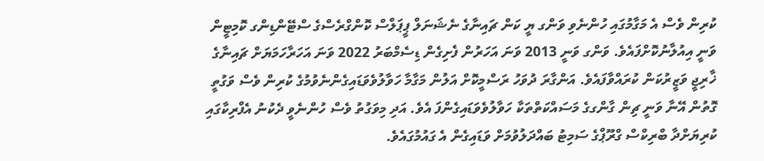ކުރިން ވެސް އެ މަގާމުގައި ހުންނެވި ވަންގ ޔީ ކަން ޗައިނާގެ ނެޝަނަލް ޕީޕަލްސް ކޮންގްރެސްގެ ސްޓޭންޑިންގ ކޮމިޓީން ވަނީ އިއުލާނުކޮށްފައެވެ. ވަންގ ވަނީ 2013 ވަނަ އަހަރުން ފެށިގެން ޑިސެމްބަރު 2022 ވަނަ އަހަރާހަމަޔަށް ޗައިނާގެ ޚާރިޖީ ވަޒީރުކަން ކުރައްވާފައެވެ. އަންގާރަ ދުވަހު ރަސްމީކޮށް އަލުން މަގާމާ ހަވާލުވެވަޑައިގެންނެވުމުގެ ކުރިން ވެސް ވަގުތީ ގޮތުން އޭނާ ވަނީ ޗިން ގާންގގެ މަސައްކަތްތަކާ ހަވާލުވެވަޑައިގެންފަ އެވެ. އަދި މިވަގުތު ވެސް ހުންނެވީ ދެކުނު އެފްރިކާގައި ކުރިޔަށްދާ ބްރިކްސް ގްރޫޕްގެ ސަމިޓު ބައްދަލުވުމަށް ވަޑައިގެން އެ ގައުމުގައެވެ.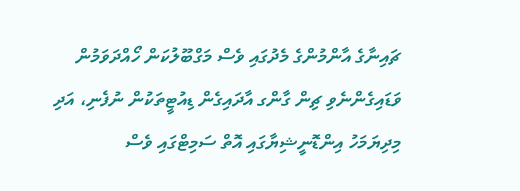ޗައިނާގެ އާންމުންގެ މެދުގައި ވެސް މަގްބޫލުކަން ހޯއްދަވަމުން ވަޑައިގެންނެވި ޗިން ގާންގ އާދައިގެން ޑިއުޓީތަކުން ނުފެނި، އަދި މިދިޔަމަހު އިންޑޮނީޝިޔާގައި އޮތް ސަމިޓްގައި ވެސް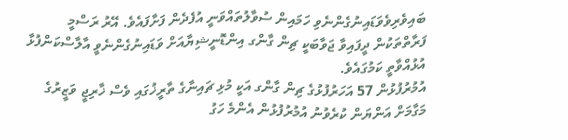ބައިވެރިވެވަޑައިނުގެންނެވި ހަމައިން ސުވާލުތައްވަނީ އުފެދެން ފަށާފައެވެ. އޭރު ރަސްމީ ފަރާތްތަކުން ދީފައިވާ ޖަވާބަކީ ޗިން ގާންގ އިންޑޮނީޝިޔާއަށް ވަޑައިނުގެންނެވީ އާލާސްކަންފުޅާ އުޅުއްވާތީ ކަމުގައެވެ.
އުމުރުފުޅުން 57 އަހަރުފުޅުގެ ޗިން ގާންގ އަކީ މުޅި ޗައިނާގެ ތާރީޚުގައި ވެސް ޚާރިޖީ ވަޒީރުގެ މަގާމަށް އަންޔަން ކުރެވުނު އުމުރުފުޅުން އެންމެ ހަގު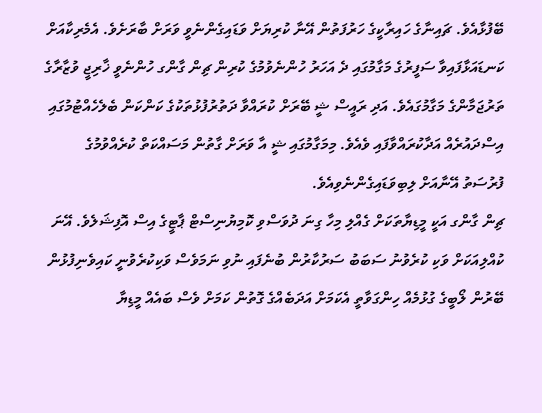ބޭފުޅާއެވެ. ޗައިނާގެ ހައިރާކީގެ ހަރުފަތުން އޭނާ ކުރިޔަށް ވަޑައިގެންނެވީ ވަރަށް ބާރަށެވެ. އެމެރިކާއަށް ކަނޑައަޅާފައިވާ ސަފީރުގެ މަގާމުގައި ދެ އަހަރު ހުންނެވުމުގެ ކުރިން ޗިން ގާންގ ހުންނެވީ ޚާރިޖީ ވުޒާރާގެ ތަރުޖަމާންގެ މަގާމުގައެވެ. އަދި ރައީސް ޝީ ބޭރަށް ކުރައްވާ ދަތުރުފުޅުތަކުގެ ކަންކަން ބެލެހެއްޓުމުގައި އިސްދައުރެއް އަދާކުރައްވާފައި ވެއެވެ. މިމަގާމުގައި ޝީ އާ ވަރަށް ގާތުން މަސައްކަތް ކުރެއްވުމުގެ ފުރުސަތު އޭނާއަށް ލިބިވަޑައިގެންނެވިއެވެ.
ޗިން ގާންގ އަކީ މީޑިޔާތަކަށް ގެއްލި މިހާ ގިނަ ދުވަސްވި ކޮމިޔުނިސްޓް ޕާޓީގެ އިސް އޮފިޝަލެވެ. އޭނަ ކުއްލިއަކަށް ވަކި ކުރެވުނު ސަބަބު ސަރުކާރުން ބުނެފައި ނުވި ނަމަވެސް ވަކިކުރެވުނީ ކައިވެނިފުޅުން ބޭރުން ލޯބީގެ ގުޅުމެއް ހިންގަވާތީ އެކަމަށް އަދަބެއްގެ ގޮތުން ކަމަށް ވެސް ބައެއް މީޑިޔާ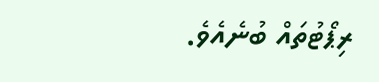ރިޕޯޓުތައް ބުނެއެވެ.